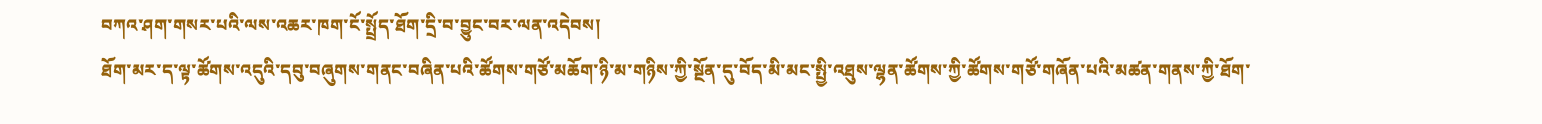བཀའ་ཤག་གསར་པའི་ལས་འཆར་ཁག་ངོ་སྤྲོད་ཐོག་དྲི་བ་བྱུང་བར་ལན་འདེབས།
ཐོག་མར་ད་ལྟ་ཚོགས་འདུའི་དབུ་བཞུགས་གནང་བཞིན་པའི་ཚོགས་གཙོ་མཆོག་ཉི་མ་གཉིས་ཀྱི་སྔོན་དུ་བོད་མི་མང་སྤྱི་འཐུས་ལྷན་ཚོགས་ཀྱི་ཚོགས་གཙོ་གཞོན་པའི་མཚན་གནས་ཀྱི་ཐོག་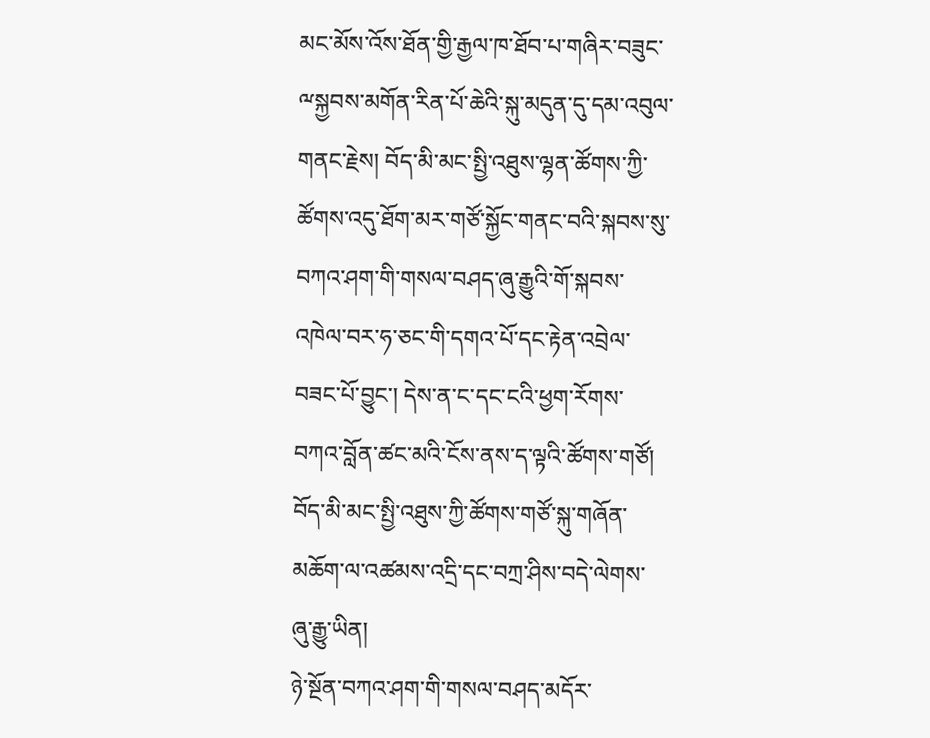མང་མོས་འོས་ཐོན་གྱི་རྒྱལ་ཁ་ཐོབ་པ་གཞིར་བཟུང་ྋསྐྱབས་མགོན་རིན་པོ་ཆེའི་སྐུ་མདུན་དུ་དམ་འབུལ་གནང་རྗེས། བོད་མི་མང་སྤྱི་འཐུས་ལྷན་ཚོགས་ཀྱི་ཚོགས་འདུ་ཐོག་མར་གཙོ་སྐྱོང་གནང་བའི་སྐབས་སུ་བཀའ་ཤག་གི་གསལ་བཤད་ཞུ་རྒྱུའི་གོ་སྐབས་འཁེལ་བར་ཧ་ཅང་གི་དགའ་པོ་དང་རྟེན་འབྲེལ་བཟང་པོ་བྱུང་། དེས་ན་ང་དང་ངའི་ཕྱག་རོགས་བཀའ་བློན་ཚང་མའི་ངོས་ནས་ད་ལྟའི་ཚོགས་གཙོ། བོད་མི་མང་སྤྱི་འཐུས་ཀྱི་ཚོགས་གཙོ་སྐུ་གཞོན་མཆོག་ལ་འཚམས་འདྲི་དང་བཀྲ་ཤིས་བདེ་ལེགས་ཞུ་རྒྱུ་ཡིན།
ཉེ་སྔོན་བཀའ་ཤག་གི་གསལ་བཤད་མདོར་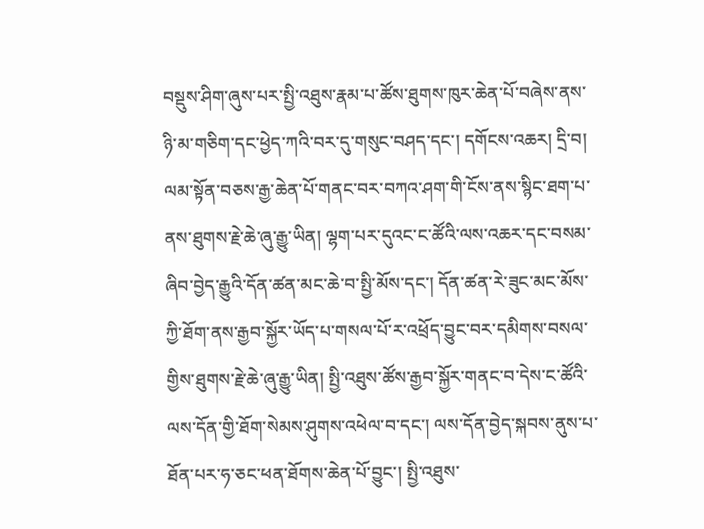བསྡུས་ཤིག་ཞུས་པར་སྤྱི་འཐུས་རྣམ་པ་ཚོས་ཐུགས་ཁུར་ཆེན་པོ་བཞེས་ནས་ཉི་མ་གཅིག་དང་ཕྱེད་ཀའི་བར་དུ་གསུང་བཤད་དང་། དགོངས་འཆར། དྲི་བ། ལམ་སྟོན་བཅས་རྒྱ་ཆེན་པོ་གནང་བར་བཀའ་ཤག་གི་ངོས་ནས་སྙིང་ཐག་པ་ནས་ཐུགས་རྗེ་ཆེ་ཞུ་རྒྱུ་ཡིན། ལྷག་པར་དུའང་ང་ཚོའི་ལས་འཆར་དང་བསམ་ཞིབ་བྱེད་རྒྱུའི་དོན་ཚན་མང་ཆེ་བ་སྤྱི་མོས་དང་། དོན་ཚན་རེ་ཟུང་མང་མོས་ཀྱི་ཐོག་ནས་རྒྱབ་སྐྱོར་ཡོད་པ་གསལ་པོ་ར་འཕྲོད་བྱུང་བར་དམིགས་བསལ་གྱིས་ཐུགས་རྗེ་ཆེ་ཞུ་རྒྱུ་ཡིན། སྤྱི་འཐུས་ཚོས་རྒྱབ་སྐྱོར་གནང་བ་དེས་ང་ཚོའི་ལས་དོན་གྱི་ཐོག་སེམས་ཤུགས་འཕེལ་བ་དང་། ལས་དོན་བྱེད་སྐབས་ནུས་པ་ཐོན་པར་ཧ་ཅང་ཕན་ཐོགས་ཆེན་པོ་བྱུང་། སྤྱི་འཐུས་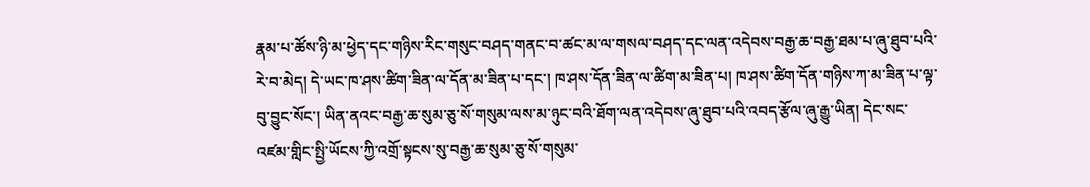རྣམ་པ་ཚོས་ཉི་མ་ཕྱེད་དང་གཉིས་རིང་གསུང་བཤད་གནང་བ་ཚང་མ་ལ་གསལ་བཤད་དང་ལན་འདེབས་བརྒྱ་ཆ་བརྒྱ་ཐམ་པ་ཞུ་ཐུབ་པའི་རེ་བ་མེད། དེ་ཡང་ཁ་ཤས་ཚིག་ཟིན་ལ་དོན་མ་ཟིན་པ་དང་། ཁ་ཤས་དོན་ཟིན་ལ་ཚིག་མ་ཟིན་པ། ཁ་ཤས་ཚིག་དོན་གཉིས་ཀ་མ་ཟིན་པ་ལྟ་བུ་བྱུང་སོང་། ཡིན་ནའང་བརྒྱ་ཆ་སུམ་ཅུ་སོ་གསུམ་ལས་མ་ཉུང་བའི་ཐོག་ལན་འདེབས་ཞུ་ཐུབ་པའི་འབད་རྩོལ་ཞུ་རྒྱུ་ཡིན། དེང་སང་འཛམ་གླིང་སྤྱི་ཡོངས་ཀྱི་འགྲོ་སྟངས་སུ་བརྒྱ་ཆ་སུམ་ཅུ་སོ་གསུམ་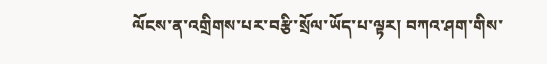ལོངས་ན་འགྲིགས་པར་བརྩི་སྲོལ་ཡོད་པ་ལྟར། བཀའ་ཤག་གིས་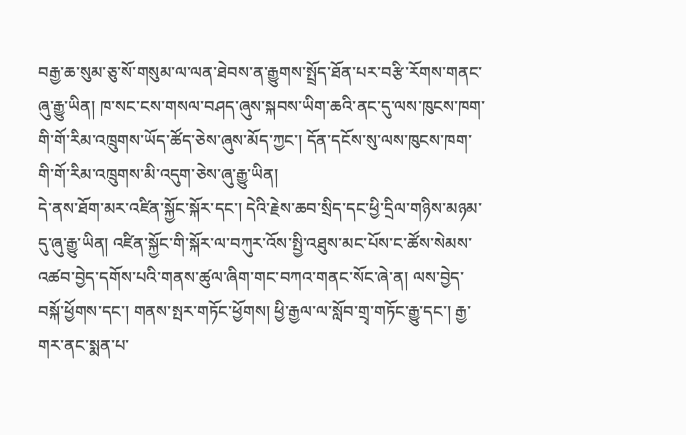བརྒྱ་ཆ་སུམ་ཅུ་སོ་གསུམ་ལ་ལན་ཐེབས་ན་རྒྱུགས་སྤྲོད་ཐོན་པར་བརྩི་རོགས་གནང་ཞུ་རྒྱུ་ཡིན། ཁ་སང་ངས་གསལ་བཤད་ཞུས་སྐབས་ཡིག་ཆའི་ནང་དུ་ལས་ཁུངས་ཁག་གི་གོ་རིམ་འཁྲུགས་ཡོད་ཚོད་ཅེས་ཞུས་མོད་ཀྱང་། དོན་དངོས་སུ་ལས་ཁུངས་ཁག་གི་གོ་རིམ་འཁྲུགས་མི་འདུག་ཅེས་ཞུ་རྒྱུ་ཡིན།
དེ་ནས་ཐོག་མར་འཛིན་སྐྱོང་སྐོར་དང་། དེའི་རྗེས་ཆབ་སྲིད་དང་ཕྱི་དྲིལ་གཉིས་མཉམ་དུ་ཞུ་རྒྱུ་ཡིན། འཛིན་སྐྱོང་གི་སྐོར་ལ་བཀུར་འོས་སྤྱི་འཐུས་མང་པོས་ང་ཚོས་སེམས་འཚབ་བྱེད་དགོས་པའི་གནས་ཚུལ་ཞིག་གང་བཀའ་གནང་སོང་ཞེ་ན། ལས་བྱེད་བསྐོ་ཕྱོགས་དང་། གནས་སྤར་གཏོང་ཕྱོགས། ཕྱི་རྒྱལ་ལ་སློབ་གྲྭ་གཏོང་རྒྱུ་དང་། རྒྱ་གར་ནང་སྨན་པ་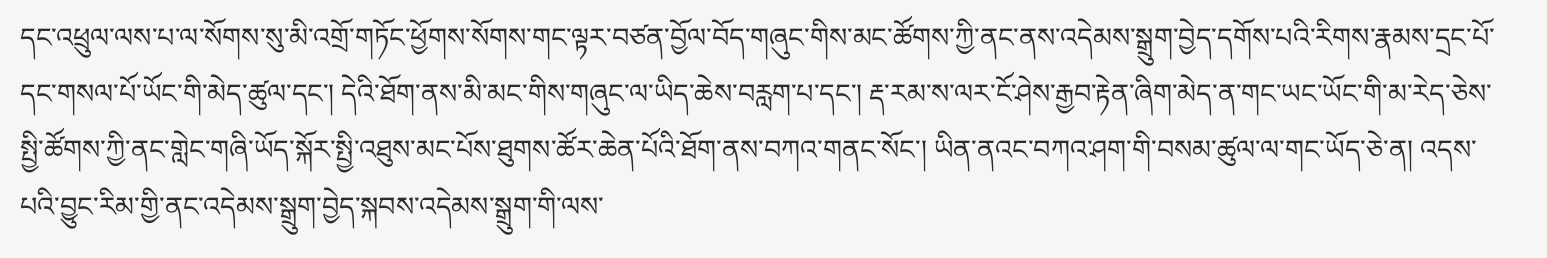དང་འཕྲུལ་ལས་པ་ལ་སོགས་སུ་མི་འགྲོ་གཏོང་ཕྱོགས་སོགས་གང་ལྟར་བཙན་བྱོལ་བོད་གཞུང་གིས་མང་ཚོགས་ཀྱི་ནང་ནས་འདེམས་སྒྲུག་བྱེད་དགོས་པའི་རིགས་རྣམས་དྲང་པོ་དང་གསལ་པོ་ཡོང་གི་མེད་ཚུལ་དང་། དེའི་ཐོག་ནས་མི་མང་གིས་གཞུང་ལ་ཡིད་ཆེས་བརླག་པ་དང་། རྡ་རམ་ས་ལར་ངོ་ཤེས་རྒྱབ་རྟེན་ཞིག་མེད་ན་གང་ཡང་ཡོང་གི་མ་རེད་ཅེས་སྤྱི་ཚོགས་ཀྱི་ནང་གླེང་གཞི་ཡོད་སྐོར་སྤྱི་འཐུས་མང་པོས་ཐུགས་ཚོར་ཆེན་པོའི་ཐོག་ནས་བཀའ་གནང་སོང་། ཡིན་ནའང་བཀའ་ཤག་གི་བསམ་ཚུལ་ལ་གང་ཡོད་ཅེ་ན། འདས་པའི་བྱུང་རིམ་གྱི་ནང་འདེམས་སྒྲུག་བྱེད་སྐབས་འདེམས་སྒྲུག་གི་ལས་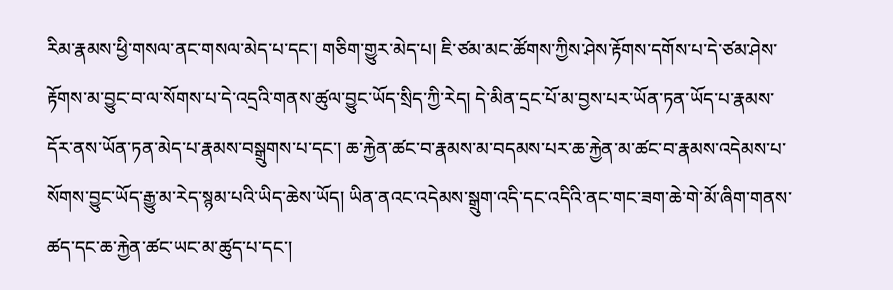རིམ་རྣམས་ཕྱི་གསལ་ནང་གསལ་མེད་པ་དང་། གཅིག་གྱུར་མེད་པ། ཇི་ཙམ་མང་ཚོགས་ཀྱིས་ཤེས་རྟོགས་དགོས་པ་དེ་ཙམ་ཤེས་རྟོགས་མ་བྱུང་བ་ལ་སོགས་པ་དེ་འདྲའི་གནས་ཚུལ་བྱུང་ཡོད་སྲིད་ཀྱི་རེད། དེ་མིན་དྲང་པོ་མ་བྱས་པར་ཡོན་ཏན་ཡོད་པ་རྣམས་དོར་ནས་ཡོན་ཏན་མེད་པ་རྣམས་བསྒྲུགས་པ་དང་། ཆ་རྐྱེན་ཚང་བ་རྣམས་མ་བདམས་པར་ཆ་རྐྱེན་མ་ཚང་བ་རྣམས་འདེམས་པ་སོགས་བྱུང་ཡོད་རྒྱུ་མ་རེད་སྙམ་པའི་ཡིད་ཆེས་ཡོད། ཡིན་ནའང་འདེམས་སྒྲུག་འདི་དང་འདིའི་ནང་གང་ཟག་ཆེ་གེ་མོ་ཞིག་གནས་ཚད་དང་ཆ་རྐྱེན་ཚང་ཡང་མ་ཚུད་པ་དང་།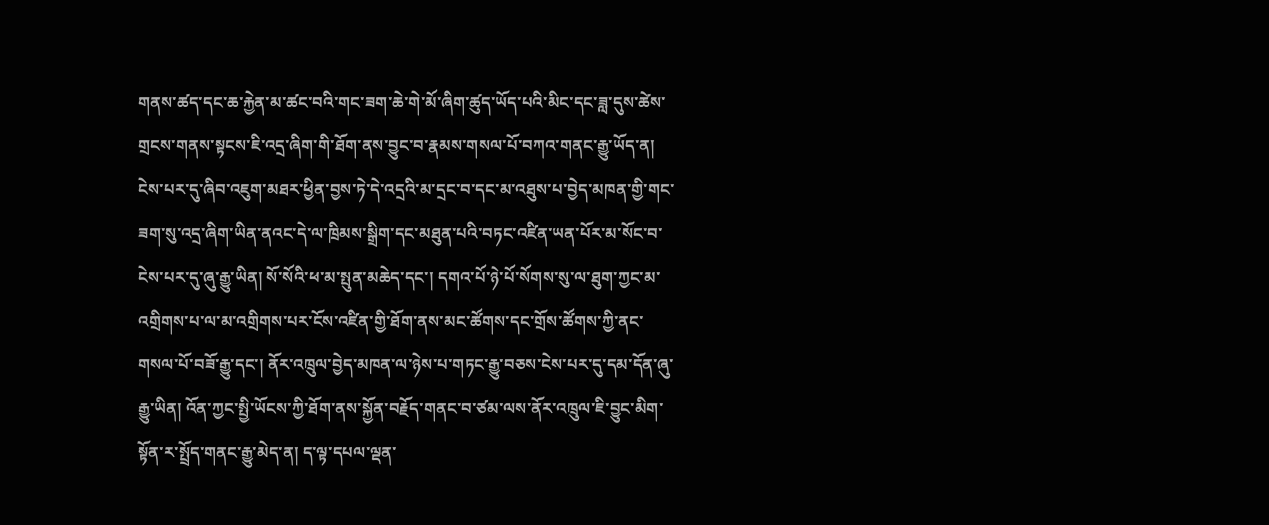གནས་ཚད་དང་ཆ་རྐྱེན་མ་ཚང་བའི་གང་ཟག་ཆེ་གེ་མོ་ཞིག་ཚུད་ཡོད་པའི་མིང་དང་ཟླ་དུས་ཚེས་གྲངས་གནས་སྟངས་ཇི་འདྲ་ཞིག་གི་ཐོག་ནས་བྱུང་བ་རྣམས་གསལ་པོ་བཀའ་གནང་རྒྱུ་ཡོད་ན། ངེས་པར་དུ་ཞིབ་འཇུག་མཐར་ཕྱིན་བྱས་ཏེ་དེ་འདྲའི་མ་དྲང་བ་དང་མ་འཐུས་པ་བྱེད་མཁན་གྱི་གང་ཟག་སུ་འདྲ་ཞིག་ཡིན་ནའང་དེ་ལ་ཁྲིམས་སྒྲིག་དང་མཐུན་པའི་བཏང་འཛིན་ཡན་པོར་མ་སོང་བ་ངེས་པར་དུ་ཞུ་རྒྱུ་ཡིན། སོ་སོའི་ཕ་མ་སྤུན་མཆེད་དང་། དགའ་པོ་ཉེ་པོ་སོགས་སུ་ལ་ཐུག་ཀྱང་མ་འགྲིགས་པ་ལ་མ་འགྲིགས་པར་ངོས་འཛིན་གྱི་ཐོག་ནས་མང་ཚོགས་དང་གྲོས་ཚོགས་ཀྱི་ནང་གསལ་པོ་བཟོ་རྒྱུ་དང་། ནོར་འཁྲུལ་བྱེད་མཁན་ལ་ཉེས་པ་གཏང་རྒྱུ་བཅས་ངེས་པར་དུ་དམ་དོན་ཞུ་རྒྱུ་ཡིན། འོན་ཀྱང་སྤྱི་ཡོངས་ཀྱི་ཐོག་ནས་སྐྱོན་བརྗོད་གནང་བ་ཙམ་ལས་ནོར་འཁྲུལ་ཇི་བྱུང་མིག་སྟོན་ར་སྤྲོད་གནང་རྒྱུ་མེད་ན། ད་ལྟ་དཔལ་ལྡན་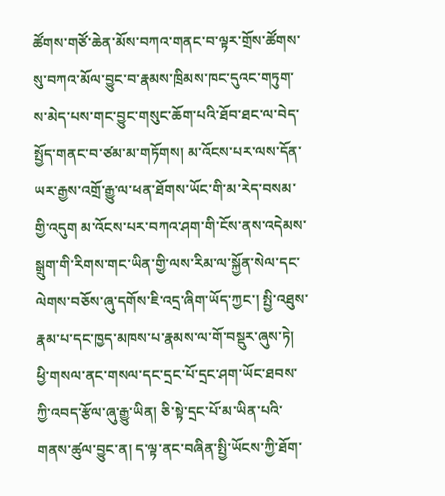ཚོགས་གཙོ་ཆེན་མོས་བཀའ་གནང་བ་ལྟར་གྲོས་ཚོགས་སུ་བཀའ་མོལ་བྱུང་བ་རྣམས་ཁྲིམས་ཁང་དུའང་གཏུག་ས་མེད་པས་གང་བྱུང་གསུང་ཆོག་པའི་ཐོབ་ཐང་ལ་བེད་སྤྱོད་གནང་བ་ཙམ་མ་གཏོགས། མ་འོངས་པར་ལས་དོན་ཡར་རྒྱས་འགྲོ་རྒྱུ་ལ་ཕན་ཐོགས་ཡོང་གི་མ་རེད་བསམ་གྱི་འདུག མ་འོངས་པར་བཀའ་ཤག་གི་ངོས་ནས་འདེམས་སྒྲུག་གི་རིགས་གང་ཡིན་གྱི་ལས་རིམ་ལ་སྐྱོན་སེལ་དང་ལེགས་བཅོས་ཞུ་དགོས་ཇི་འདྲ་ཞིག་ཡོད་ཀྱང་། སྤྱི་འཐུས་རྣམ་པ་དང་ཁྱད་མཁས་པ་རྣམས་ལ་གོ་བསྡུར་ཞུས་ཏེ། ཕྱི་གསལ་ནང་གསལ་དང་དྲང་པོ་དྲང་ཤག་ཡོང་ཐབས་ཀྱི་འབད་རྩོལ་ཞུ་རྒྱུ་ཡིན། ཅི་སྟེ་དྲང་པོ་མ་ཡིན་པའི་གནས་ཚུལ་བྱུང་ན། ད་ལྟ་ནང་བཞིན་སྤྱི་ཡོངས་ཀྱི་ཐོག་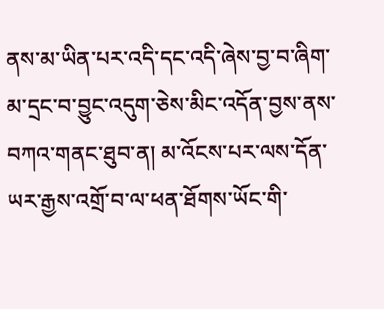ནས་མ་ཡིན་པར་འདི་དང་འདི་ཞེས་བྱ་བ་ཞིག་མ་དྲང་བ་བྱུང་འདུག་ཅེས་མིང་འདོན་བྱས་ནས་བཀའ་གནང་ཐུབ་ན། མ་འོངས་པར་ལས་དོན་ཡར་རྒྱས་འགྲོ་བ་ལ་ཕན་ཐོགས་ཡོང་གི་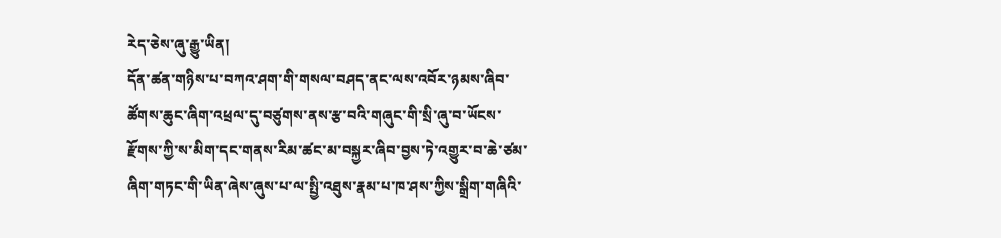རེད་ཅེས་ཞུ་རྒྱུ་ཡིན།
དོན་ཚན་གཉིས་པ་བཀའ་ཤག་གི་གསལ་བཤད་ནང་ལས་འབོར་ཉམས་ཞིབ་ཚོགས་ཆུང་ཞིག་འཕྲལ་དུ་བཙུགས་ནས་རྩ་བའི་གཞུང་གི་སྲི་ཞུ་བ་ཡོངས་རྫོགས་ཀྱི་ས་མིག་དང་གནས་རིམ་ཚང་མ་བསྐྱར་ཞིབ་བྱས་ཏེ་འགྱུར་བ་ཆེ་ཙམ་ཞིག་གཏང་གི་ཡིན་ཞེས་ཞུས་པ་ལ་སྤྱི་འཐུས་རྣམ་པ་ཁ་ཤས་ཀྱིས་སྒྲིག་གཞིའི་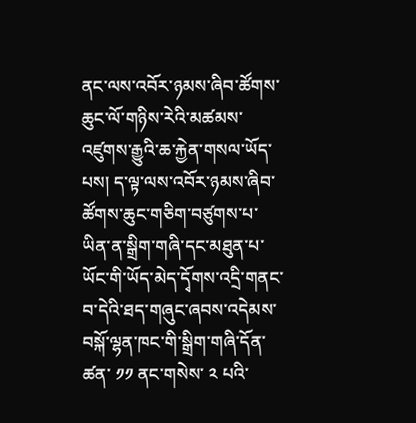ནང་ལས་འབོར་ཉམས་ཞིབ་ཚོགས་ཆུང་ལོ་གཉིས་རེའི་མཚམས་འཛུགས་རྒྱུའི་ཆ་རྐྱེན་གསལ་ཡོད་པས། ད་ལྟ་ལས་འབོར་ཉམས་ཞིབ་ཚོགས་ཆུང་གཅིག་བཙུགས་པ་ཡིན་ན་སྒྲིག་གཞི་དང་མཐུན་པ་ཡོང་གི་ཡོད་མེད་དྭོགས་འདྲི་གནང་བ་དེའི་ཐད་གཞུང་ཞབས་འདེམས་བསྐོ་ལྷན་ཁང་གི་སྒྲིག་གཞི་དོན་ཚན་ ༡༡ ནང་གསེས་ ༢ པའི་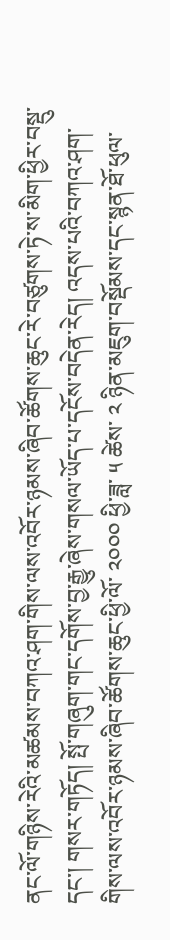ནང་ལོ་གཉིས་རེའི་མཚམས་བཀའ་ཤག་གིས་ལས་འབོར་ཉམས་ཞིབ་ཚོགས་ཆུང་རེ་བཙུགས་ཏེ་ས་མིག་ཕྱིར་བསྡུ་དང་། གསར་གཏོད། སྤོ་གཞུག་གང་དགོས་བྱ་རྒྱུ་ཞེས་གསལ་ཡོད་པ་དངོས་བདེན་རེད། འདས་པའི་བཀའ་ཤག་གིས་ལས་འབོར་ཉམས་ཞིབ་ཚོགས་ཆུང་ཕྱི་ལོ་ ༢༠༠༠ ཕྱི་ཟླ་ ༥ ཚེས་ ༢ ཉིན་མཇུག་བསྡོམས་དང་སྙན་ཐོ་ཕུལ་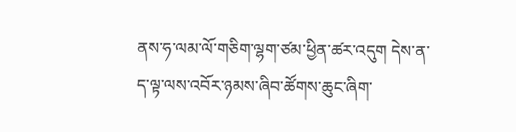ནས་ཧ་ལམ་ལོ་གཅིག་ལྷག་ཙམ་ཕྱིན་ཚར་འདུག དེས་ན་ད་ལྟ་ལས་འབོར་ཉམས་ཞིབ་ཚོགས་ཆུང་ཞིག་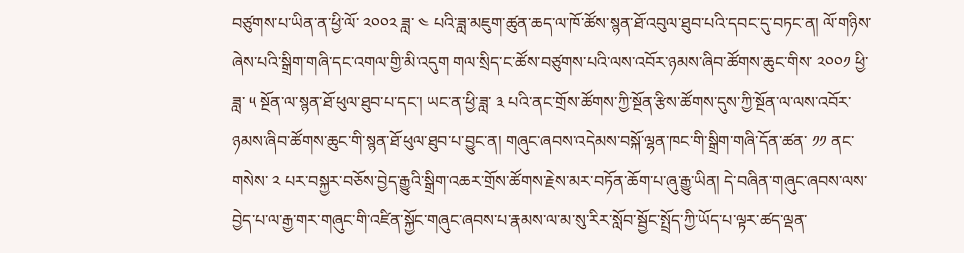བཙུགས་པ་ཡིན་ན་ཕྱི་ལོ་ ༢༠༠༢ ཟླ་ ༤ པའི་ཟླ་མཇུག་ཚུན་ཆད་ལ་ཁོ་ཚོས་སྙན་ཐོ་འབུལ་ཐུབ་པའི་དབང་དུ་བཏང་ན། ལོ་གཉིས་ཞེས་པའི་སྒྲིག་གཞི་དང་འགལ་གྱི་མི་འདུག གལ་སྲིད་ང་ཚོས་བཙུགས་པའི་ལས་འབོར་ཉམས་ཞིབ་ཚོགས་ཆུང་གིས་ ༢༠༠༡ ཕྱི་ཟླ་ ༥ སྔོན་ལ་སྙན་ཐོ་ཕུལ་ཐུབ་པ་དང་། ཡང་ན་ཕྱི་ཟླ་ ༣ པའི་ནང་གྲོས་ཚོགས་ཀྱི་སྔོན་རྩིས་ཚོགས་དུས་ཀྱི་སྔོན་ལ་ལས་འབོར་ཉམས་ཞིབ་ཚོགས་ཆུང་གི་སྙན་ཐོ་ཕུལ་ཐུབ་པ་བྱུང་ན། གཞུང་ཞབས་འདེམས་བསྐོ་ལྷན་ཁང་གི་སྒྲིག་གཞི་དོན་ཚན་ ༡༡ ནང་གསེས་ ༢ པར་བསྐྱར་བཅོས་བྱེད་རྒྱུའི་སྒྲིག་འཆར་གྲོས་ཚོགས་རྗེས་མར་བཏོན་ཆོག་པ་ཞུ་རྒྱུ་ཡིན། དེ་བཞིན་གཞུང་ཞབས་ལས་བྱེད་པ་ལ་རྒྱ་གར་གཞུང་གི་འཛིན་སྐྱོང་གཞུང་ཞབས་པ་རྣམས་ལ་མ་སུ་རིར་སློབ་སྦྱོང་སྤྲོད་ཀྱི་ཡོད་པ་ལྟར་ཚད་ལྡན་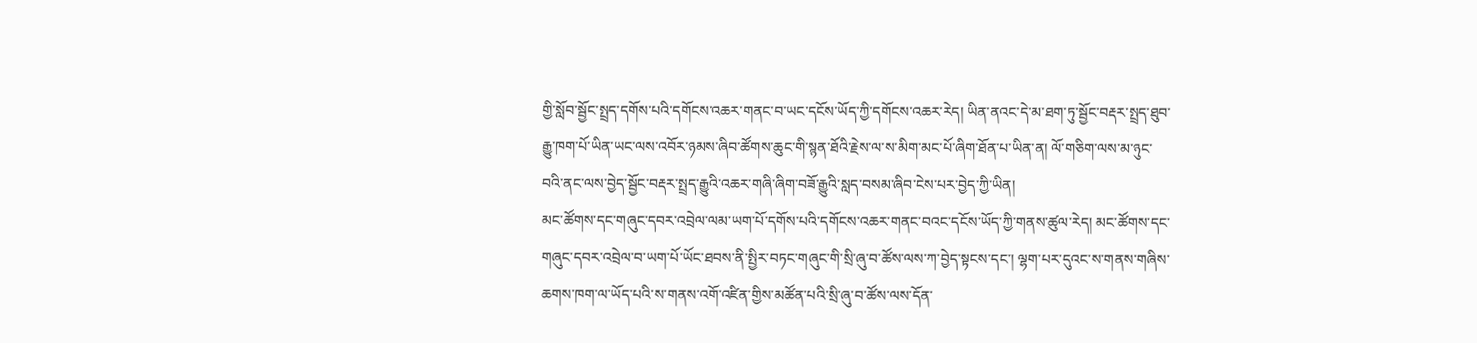གྱི་སློབ་སྦྱོང་སྤྲད་དགོས་པའི་དགོངས་འཆར་གནང་བ་ཡང་དངོས་ཡོད་ཀྱི་དགོངས་འཆར་རེད། ཡིན་ནའང་དེ་མ་ཐག་ཏུ་སྦྱོང་བརྡར་སྤྲད་ཐུབ་རྒྱུ་ཁག་པོ་ཡིན་ཡང་ལས་འབོར་ཉམས་ཞིབ་ཚོགས་ཆུང་གི་སྙན་ཐོའི་རྗེས་ལ་ས་མིག་མང་པོ་ཞིག་ཐོན་པ་ཡིན་ན། ལོ་གཅིག་ལས་མ་ཉུང་བའི་ནང་ལས་བྱེད་སྦྱོང་བརྡར་སྤྲད་རྒྱུའི་འཆར་གཞི་ཞིག་བཟོ་རྒྱུའི་སླད་བསམ་ཞིབ་ངེས་པར་བྱེད་ཀྱི་ཡིན།
མང་ཚོགས་དང་གཞུང་དབར་འབྲེལ་ལམ་ཡག་པོ་དགོས་པའི་དགོངས་འཆར་གནང་བའང་དངོས་ཡོད་ཀྱི་གནས་ཚུལ་རེད། མང་ཚོགས་དང་གཞུང་དབར་འབྲེལ་བ་ཡག་པོ་ཡོང་ཐབས་ནི་སྤྱིར་བཏང་གཞུང་གི་སྲི་ཞུ་བ་ཚོས་ལས་ཀ་བྱེད་སྟངས་དང་། ལྷག་པར་དུའང་ས་གནས་གཞིས་ཆགས་ཁག་ལ་ཡོད་པའི་ས་གནས་འགོ་འཛིན་གྱིས་མཚོན་པའི་སྲི་ཞུ་བ་ཚོས་ལས་དོན་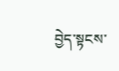བྱེད་སྟངས་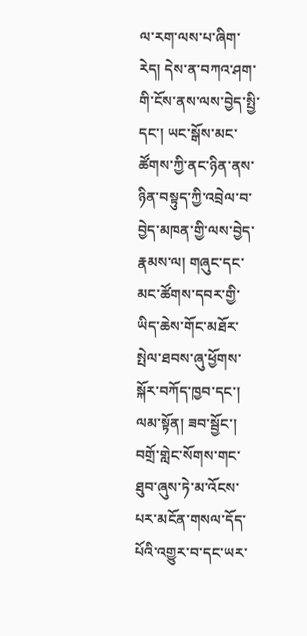ལ་རག་ལས་པ་ཞིག་རེད། དེས་ན་བཀའ་ཤག་གི་ངོས་ནས་ལས་བྱེད་སྤྱི་དང་། ཡང་སྒོས་མང་ཚོགས་ཀྱི་ནང་ཉིན་ནས་ཉིན་བསྟུད་ཀྱི་འབྲེལ་བ་བྱེད་མཁན་གྱི་ལས་བྱེད་རྣམས་ལ། གཞུང་དང་མང་ཚོགས་དབར་གྱི་ཡིད་ཆེས་གོང་མཐོར་སྤེལ་ཐབས་ཞུ་ཕྱོགས་སྐོར་བཀོད་ཁྱབ་དང་། ལམ་སྟོན། ཟབ་སྦྱོང་། བགྲོ་གླེང་སོགས་གང་ཐུབ་ཞུས་ཏེ་མ་འོངས་པར་མངོན་གསལ་དོད་པོའི་འགྱུར་བ་དང་ཡར་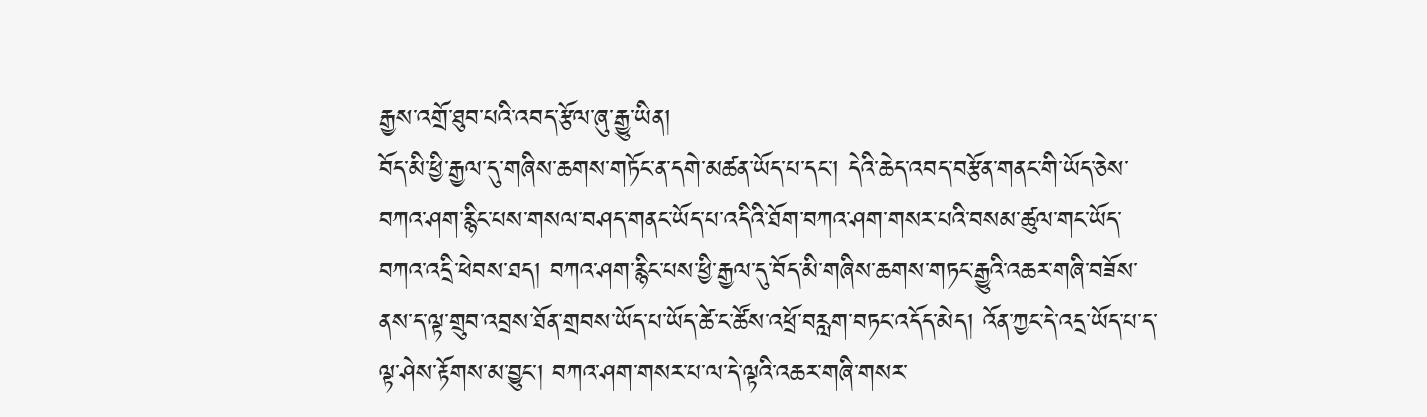རྒྱས་འགྲོ་ཐུབ་པའི་འབད་རྩོལ་ཞུ་རྒྱུ་ཡིན།
བོད་མི་ཕྱི་རྒྱལ་དུ་གཞིས་ཆགས་གཏོང་ན་དགེ་མཚན་ཡོད་པ་དང་། དེའི་ཆེད་འབད་བརྩོན་གནང་གི་ཡོད་ཅེས་བཀའ་ཤག་རྙིང་པས་གསལ་བཤད་གནང་ཡོད་པ་འདིའི་ཐོག་བཀའ་ཤག་གསར་པའི་བསམ་ཚུལ་གང་ཡོད་བཀའ་འདྲི་ཕེབས་ཐད། བཀའ་ཤག་རྙིང་པས་ཕྱི་རྒྱལ་དུ་བོད་མི་གཞིས་ཆགས་གཏང་རྒྱུའི་འཆར་གཞི་བཟོས་ནས་ད་ལྟ་གྲུབ་འབྲས་ཐོན་གྲབས་ཡོད་པ་ཡོད་ཚེ་ང་ཚོས་འཕྲོ་བརླག་བཏང་འདོད་མེད། འོན་ཀྱང་དེ་འདྲ་ཡོད་པ་ད་ལྟ་ཤེས་རྟོགས་མ་བྱུང་། བཀའ་ཤག་གསར་པ་ལ་དེ་ལྟའི་འཆར་གཞི་གསར་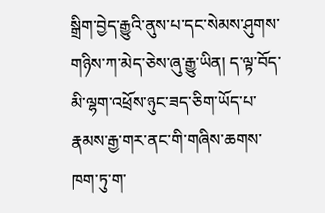སྒྲིག་བྱེད་རྒྱུའི་ནུས་པ་དང་སེམས་ཤུགས་གཉིས་ཀ་མེད་ཅེས་ཞུ་རྒྱུ་ཡིན། ད་ལྟ་བོད་མི་ལྷག་འཕྲོས་ཉུང་ཟད་ཅིག་ཡོད་པ་རྣམས་རྒྱ་གར་ནང་གི་གཞིས་ཆགས་ཁག་ཏུ་ག་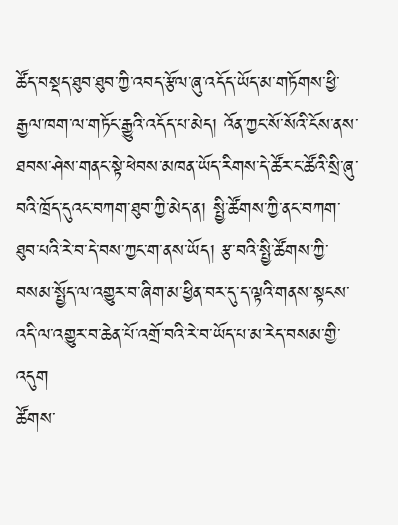ཚོད་བསྡད་ཐུབ་ཐུབ་ཀྱི་འབད་རྩོལ་ཞུ་འདོད་ཡོད་མ་གཏོགས་ཕྱི་རྒྱལ་ཁག་ལ་གཏོང་རྒྱུའི་འདོད་པ་མེད། འོན་ཀྱང་སོ་སོའི་ངོས་ནས་ཐབས་ཤེས་གནང་སྟེ་ཕེབས་མཁན་ཡོད་རིགས་དེ་ཚོར་ང་ཚོའི་སྲི་ཞུ་བའི་ཁྲོད་དུའང་བཀག་ཐུབ་ཀྱི་མེད་ན། སྤྱི་ཚོགས་ཀྱི་ནང་བཀག་ཐུབ་པའི་རེ་བ་དེ་བས་ཀྱང་ག་ནས་ཡོད། རྩ་བའི་སྤྱི་ཚོགས་ཀྱི་བསམ་སྤྱོད་ལ་འགྱུར་བ་ཞིག་མ་ཕྱིན་བར་དུ་ད་ལྟའི་གནས་སྟངས་འདི་ལ་འགྱུར་བ་ཆེན་པོ་འགྲོ་བའི་རེ་བ་ཡོད་པ་མ་རེད་བསམ་གྱི་འདུག
ཚོགས་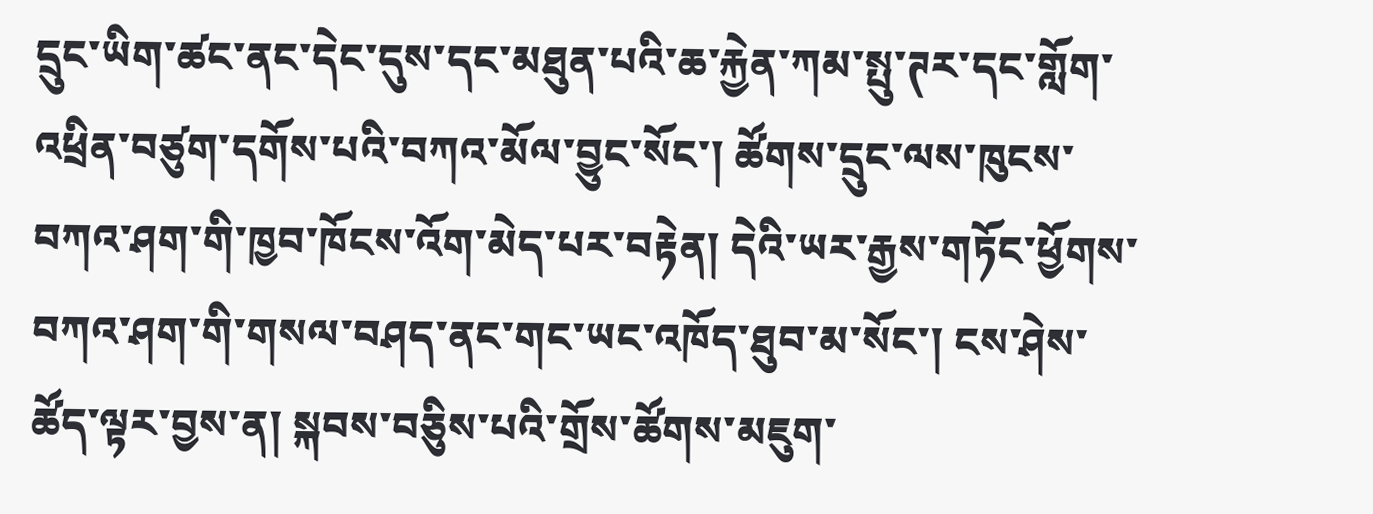དྲུང་ཡིག་ཚང་ནང་དེང་དུས་དང་མཐུན་པའི་ཆ་རྐྱེན་ཀམ་སྤུ་ཊར་དང་གློག་འཕྲིན་བཙུག་དགོས་པའི་བཀའ་མོལ་བྱུང་སོང་། ཚོགས་དྲུང་ལས་ཁུངས་བཀའ་ཤག་གི་ཁྱབ་ཁོངས་འོག་མེད་པར་བརྟེན། དེའི་ཡར་རྒྱས་གཏོང་ཕྱོགས་བཀའ་ཤག་གི་གསལ་བཤད་ནང་གང་ཡང་འཁོད་ཐུབ་མ་སོང་། ངས་ཤེས་ཚོད་ལྟར་བྱས་ན། སྐབས་བཅིུས་པའི་གྲོས་ཚོགས་མཇུག་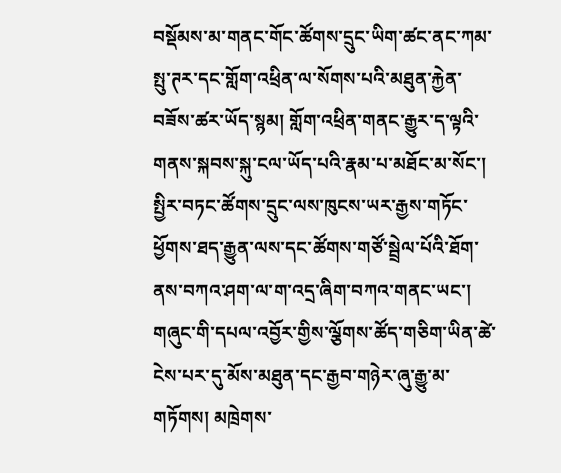བསྡོམས་མ་གནང་གོང་ཚོགས་དྲུང་ཡིག་ཚང་ནང་ཀམ་སྤུ་ཊར་དང་གློག་འཕྲིན་ལ་སོགས་པའི་མཐུན་རྐྱེན་བཟོས་ཚར་ཡོད་སྙམ། གློག་འཕྲིན་གནང་རྒྱུར་ད་ལྟའི་གནས་སྐབས་སྐུ་ངལ་ཡོད་པའི་རྣམ་པ་མཐོང་མ་སོང་། སྤྱིར་བཏང་ཚོགས་དྲུང་ལས་ཁུངས་ཡར་རྒྱས་གཏོང་ཕྱོགས་ཐད་རྒྱུན་ལས་དང་ཚོགས་གཙོ་སྦྲེལ་པོའི་ཐོག་ནས་བཀའ་ཤག་ལ་ག་འདྲ་ཞིག་བཀའ་གནང་ཡང་། གཞུང་གི་དཔལ་འབྱོར་གྱིས་ལྕོགས་ཚོད་གཅིག་ཡིན་ཚེ་ངེས་པར་དུ་མོས་མཐུན་དང་རྒྱབ་གཉེར་ཞུ་རྒྱུ་མ་གཏོགས། མཁྲེགས་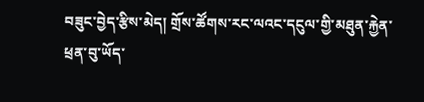བཟུང་བྱེད་རྩིས་མེད། གྲོས་ཚོགས་རང་ལའང་དངུལ་གྱི་མཐུན་རྐྱེན་ཕྲན་བུ་ཡོད་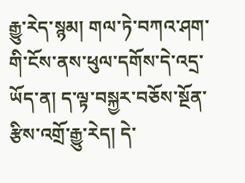རྒྱུ་རེད་སྙམ། གལ་ཏེ་བཀའ་ཤག་གི་ངོས་ནས་ཕུལ་དགོས་དེ་འདྲ་ཡོད་ན། ད་ལྟ་བསྐྱར་བཅོས་སྔོན་རྩིས་འགྲོ་རྒྱུ་རེད། དེ་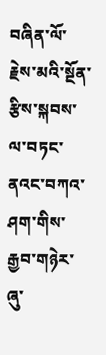བཞིན་ལོ་རྗེས་མའི་སྔོན་རྩིས་སྐབས་ལ་བཏང་ནའང་བཀའ་ཤག་གིས་རྒྱབ་གཉེར་ཞུ་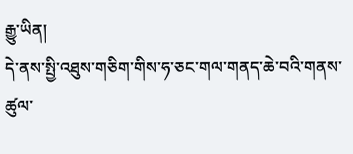རྒྱུ་ཡིན།
དེ་ནས་སྤྱི་འཐུས་གཅིག་གིས་ཧ་ཅང་གལ་གནད་ཆེ་བའི་གནས་ཚུལ་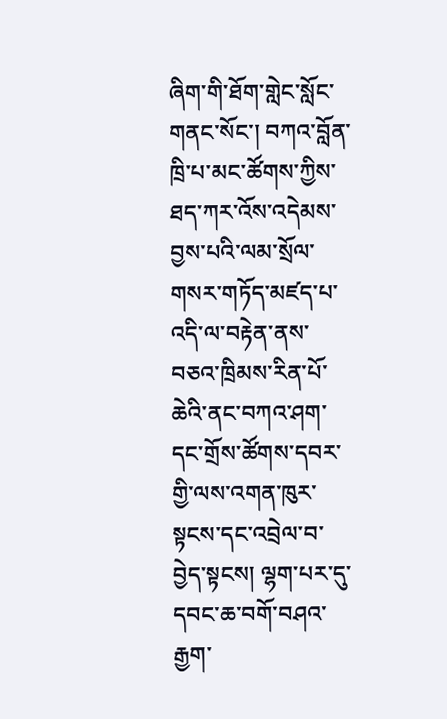ཞིག་གི་ཐོག་གླེང་སློང་གནང་སོང་། བཀའ་བློན་ཁྲི་པ་མང་ཚོགས་ཀྱིས་ཐད་ཀར་འོས་འདེམས་བྱས་པའི་ལམ་སྲོལ་གསར་གཏོད་མཛད་པ་འདི་ལ་བརྟེན་ནས་བཅའ་ཁྲིམས་རིན་པོ་ཆེའི་ནང་བཀའ་ཤག་དང་གྲོས་ཚོགས་དབར་གྱི་ལས་འགན་ཁུར་སྟངས་དང་འབྲེལ་བ་བྱེད་སྟངས། ལྷག་པར་དུ་དབང་ཆ་བགོ་བཤའ་རྒྱག་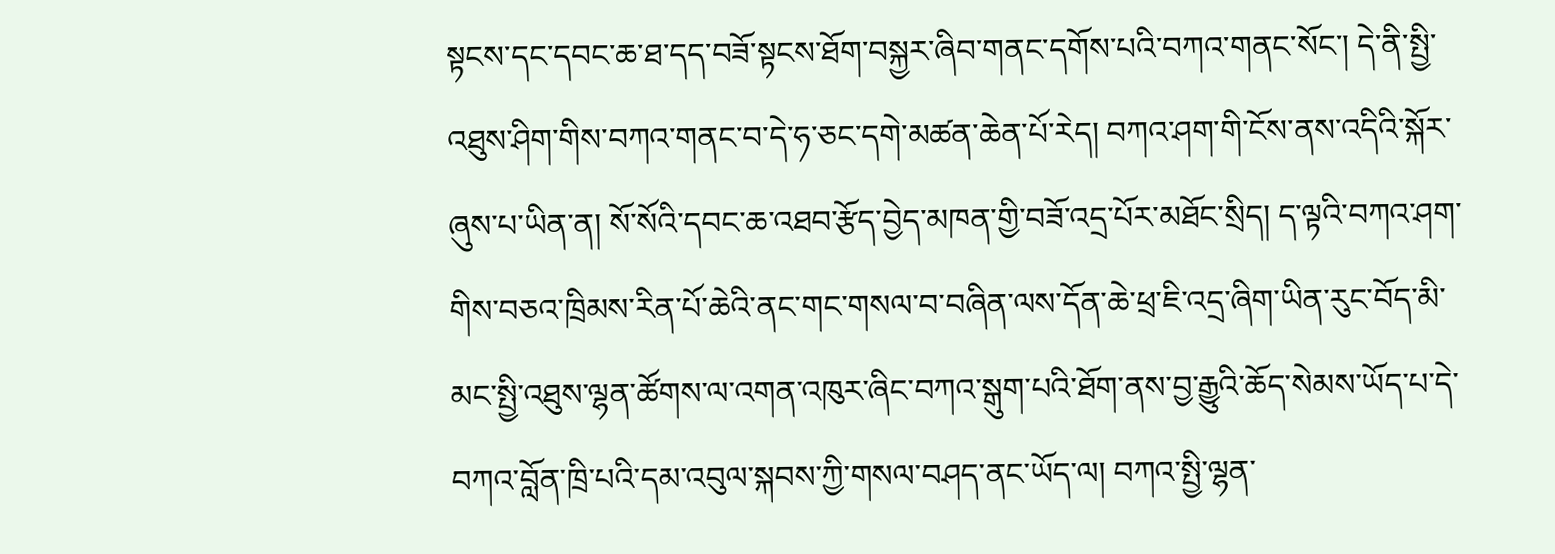སྟངས་དང་དབང་ཆ་ཐ་དད་བཟོ་སྟངས་ཐོག་བསྐྱར་ཞིབ་གནང་དགོས་པའི་བཀའ་གནང་སོང་། དེ་ནི་སྤྱི་འཐུས་ཤིག་གིས་བཀའ་གནང་བ་དེ་ཧ་ཅང་དགེ་མཚན་ཆེན་པོ་རེད། བཀའ་ཤག་གི་ངོས་ནས་འདིའི་སྐོར་ཞུས་པ་ཡིན་ན། སོ་སོའི་དབང་ཆ་འཐབ་རྩོད་བྱེད་མཁན་གྱི་བཟོ་འདྲ་པོར་མཐོང་སྲིད། ད་ལྟའི་བཀའ་ཤག་གིས་བཅའ་ཁྲིམས་རིན་པོ་ཆེའི་ནང་གང་གསལ་བ་བཞིན་ལས་དོན་ཆེ་ཕྲ་ཇི་འདྲ་ཞིག་ཡིན་རུང་བོད་མི་མང་སྤྱི་འཐུས་ལྷན་ཚོགས་ལ་འགན་འཁུར་ཞིང་བཀའ་སྒུག་པའི་ཐོག་ནས་བྱ་རྒྱུའི་ཆོད་སེམས་ཡོད་པ་དེ་བཀའ་བློན་ཁྲི་པའི་དམ་འབུལ་སྐབས་ཀྱི་གསལ་བཤད་ནང་ཡོད་ལ། བཀའ་སྤྱི་ལྷན་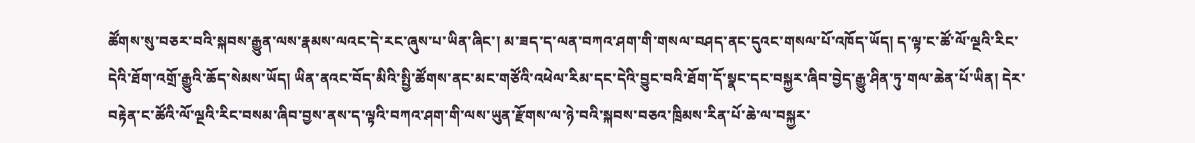ཚོགས་སུ་བཅར་བའི་སྐབས་རྒྱུན་ལས་རྣམས་ལའང་དེ་རང་ཞུས་པ་ཡིན་ཞིང་། མ་ཟད་ད་ལན་བཀའ་ཤག་གི་གསལ་བཤད་ནང་དུའང་གསལ་པོ་འཁོད་ཡོད། ད་ལྟ་ང་ཚོ་ལོ་ལྔའི་རིང་དེའི་ཐོག་འགྲོ་རྒྱུའི་ཆོད་སེམས་ཡོད། ཡིན་ནའང་བོད་མིའི་སྤྱི་ཚོགས་ནང་མང་གཙོའི་འཕེལ་རིམ་དང་དེའི་བྱུང་བའི་ཐོག་དོ་སྣང་དང་བསྐྱར་ཞིབ་བྱེད་རྒྱུ་ཤིན་ཏུ་གལ་ཆེན་པོ་ཡིན། དེར་བརྟེན་ང་ཚོའི་ལོ་ལྔའི་རིང་བསམ་ཞིབ་བྱས་ནས་ད་ལྟའི་བཀའ་ཤག་གི་ལས་ཡུན་རྫོགས་ལ་ཉེ་བའི་སྐབས་བཅའ་ཁྲིམས་རིན་པོ་ཆེ་ལ་བསྐྱར་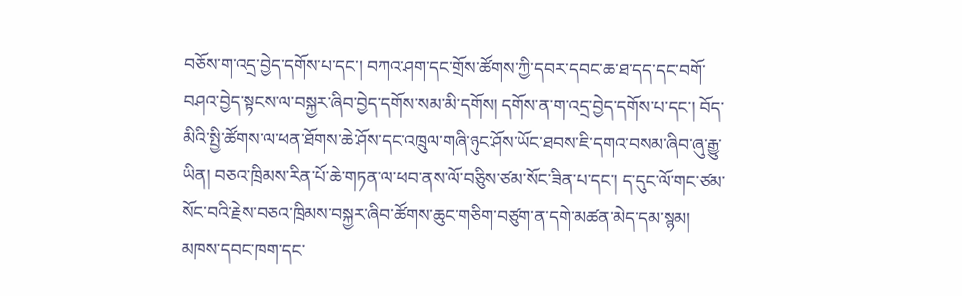བཅོས་ག་འདྲ་བྱེད་དགོས་པ་དང་། བཀའ་ཤག་དང་གྲོས་ཚོགས་ཀྱི་དབར་དབང་ཆ་ཐ་དད་དང་བགོ་བཤའ་བྱེད་སྟངས་ལ་བསྐྱར་ཞིབ་བྱེད་དགོས་སམ་མི་དགོས། དགོས་ན་ག་འདྲ་བྱེད་དགོས་པ་དང་། བོད་མིའི་སྤྱི་ཚོགས་ལ་ཕན་ཐོགས་ཆེ་ཤོས་དང་འཁྲུལ་གཞི་ཉུང་ཤོས་ཡོང་ཐབས་ཇི་དགའ་བསམ་ཞིབ་ཞུ་རྒྱུ་ཡིན། བཅའ་ཁྲིམས་རིན་པོ་ཆེ་གཏན་ལ་ཕབ་ནས་ལོ་བཅིུས་ཙམ་སོང་ཟིན་པ་དང་། ད་དུང་ལོ་གང་ཙམ་སོང་བའི་རྗེས་བཅའ་ཁྲིམས་བསྐྱར་ཞིབ་ཚོགས་ཆུང་གཅིག་བཙུག་ན་དགེ་མཚན་མེད་དམ་སྙམ། མཁས་དབང་ཁག་དང་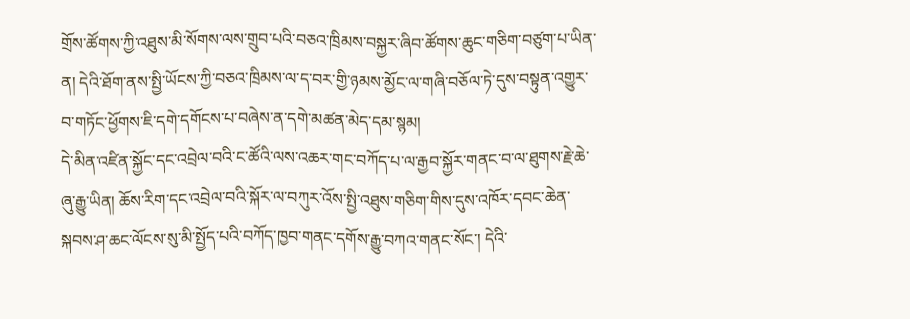གྲོས་ཚོགས་ཀྱི་འཐུས་མི་སོགས་ལས་གྲུབ་པའི་བཅའ་ཁྲིམས་བསྐྱར་ཞིབ་ཚོགས་ཆུང་གཅིག་བཙུག་པ་ཡིན་ན། དེའི་ཐོག་ནས་སྤྱི་ཡོངས་ཀྱི་བཅའ་ཁྲིམས་ལ་ད་བར་གྱི་ཉམས་མྱོང་ལ་གཞི་བཅོལ་ཏེ་དུས་བསྟུན་འགྱུར་བ་གཏོང་ཕྱོགས་ཇི་དགེ་དགོངས་པ་བཞེས་ན་དགེ་མཚན་མེད་དམ་སྙམ།
དེ་མིན་འཛིན་སྐྱོང་དང་འབྲེལ་བའི་ང་ཚོའི་ལས་འཆར་གང་བཀོད་པ་ལ་རྒྱབ་སྐྱོར་གནང་བ་ལ་ཐུགས་རྗེ་ཆེ་ཞུ་རྒྱུ་ཡིན། ཆོས་རིག་དང་འབྲེལ་བའི་སྐོར་ལ་བཀུར་འོས་སྤྱི་འཐུས་གཅིག་གིས་དུས་འཁོར་དབང་ཆེན་སྐབས་ཤ་ཆང་ལོངས་སུ་མི་སྤྱོད་པའི་བཀོད་ཁྱབ་གནང་དགོས་རྒྱུ་བཀའ་གནང་སོང་། དེའི་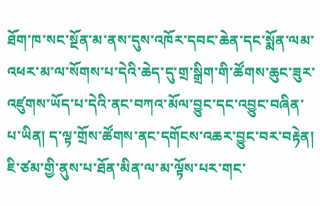ཐོག་ཁ་སང་སྔོན་མ་ནས་དུས་འཁོར་དབང་ཆེན་དང་སྨོན་ལམ་འཕར་མ་ལ་སོགས་པ་དེའི་ཆེད་དུ་གྲ་སྒྲིག་གི་ཚོགས་ཆུང་ཟུར་འཛུགས་ཡོད་པ་དེའི་ནང་བཀའ་མོལ་བྱུང་དང་འབྱུང་བཞིན་པ་ཡིན། ད་ལྟ་གྲོས་ཚོགས་ནང་དགོངས་འཆར་བྱུང་བར་བརྟེན། ཇི་ཙམ་གྱི་ནུས་པ་ཐོན་མིན་ལ་མ་ལྟོས་པར་གང་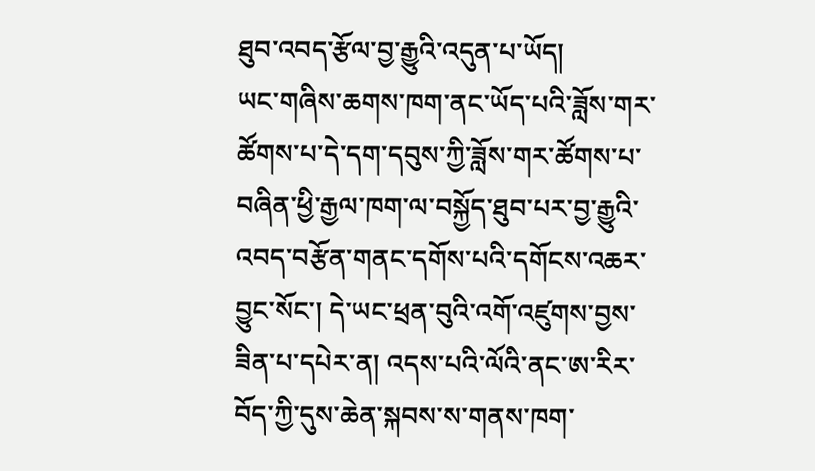ཐུབ་འབད་རྩོལ་བྱ་རྒྱུའི་འདུན་པ་ཡོད།
ཡང་གཞིས་ཆགས་ཁག་ནང་ཡོད་པའི་ཟློས་གར་ཚོགས་པ་དེ་དག་དབུས་ཀྱི་ཟློས་གར་ཚོགས་པ་བཞིན་ཕྱི་རྒྱལ་ཁག་ལ་བསྐྱོད་ཐུབ་པར་བྱ་རྒྱུའི་འབད་བརྩོན་གནང་དགོས་པའི་དགོངས་འཆར་བྱུང་སོང་། དེ་ཡང་ཕྲན་བུའི་འགོ་འཛུགས་བྱས་ཟིན་པ་དཔེར་ན། འདས་པའི་ལོའི་ནང་ཨ་རིར་བོད་ཀྱི་དུས་ཆེན་སྐབས་ས་གནས་ཁག་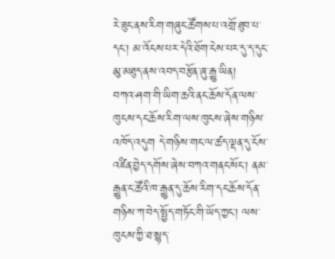རེ་ཟུང་ནས་རིག་གཞུང་ཚོགས་པ་འགྲོ་ཐུབ་པ་དང་། མ་འོངས་པར་དེའི་ཐོག་ངེས་པར་དུ་ད་དུང་མུ་མཐུད་ནས་འབད་བརྩོན་ཞུ་རྒྱུ་ཡིན།
བཀའ་ཤག་གི་ཡིག་ཆའི་ནང་ཆོས་དོན་ལས་ཁུངས་དང་ཆོས་རིག་ལས་ཁུངས་ཞེས་གཉིས་འཁོད་འདུག དེ་གཉིས་གང་ལ་ཚད་ལྡན་དུ་ངོས་འཛིན་བྱེད་དགོས་ཞེས་བཀའ་གནང་སོང་། ནམ་རྒྱུན་ང་ཚོའི་ཁ་རྒྱུན་དུ་ཆོས་རིག་དང་ཆོས་དོན་གཉིས་ཀ་བེད་སྤྱོད་གཏོང་གི་ཡོད་ཀྱང་། ལས་ཁུངས་ཀྱི་ཐ་སྙད་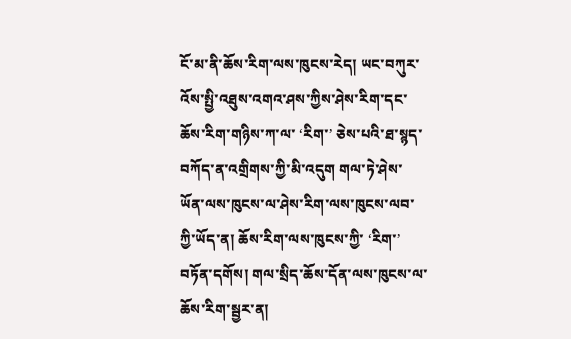ངོ་མ་ནི་ཆོས་རིག་ལས་ཁུངས་རེད། ཡང་བཀུར་འོས་སྤྱི་འཐུས་འགའ་ཤས་ཀྱིས་ཤེས་རིག་དང་ཆོས་རིག་གཉིས་ཀ་ལ་ ‘རིག་’ ཅེས་པའི་ཐ་སྙད་བཀོད་ན་འགྲིགས་ཀྱི་མི་འདུག གལ་ཏེ་ཤེས་ཡོན་ལས་ཁུངས་ལ་ཤེས་རིག་ལས་ཁུངས་ལབ་ཀྱི་ཡོད་ན། ཆོས་རིག་ལས་ཁུངས་ཀྱི་ ‘རིག་’ བཏོན་དགོས། གལ་སྲིད་ཆོས་དོན་ལས་ཁུངས་ལ་ཆོས་རིག་སྦྱར་ན།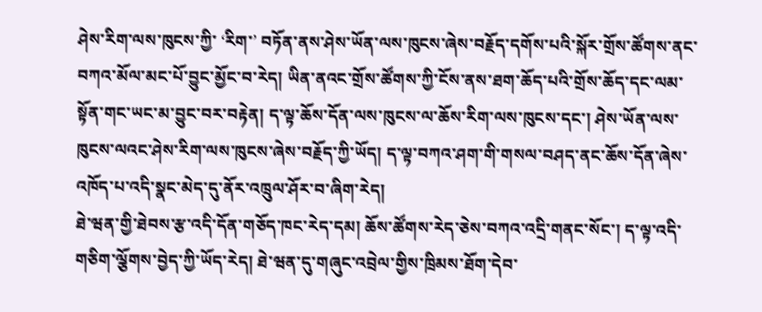ཤེས་རིག་ལས་ཁུངས་ཀྱི་ ‘རིག་’ བཏོན་ནས་ཤེས་ཡོན་ལས་ཁུངས་ཞེས་བརྗོད་དགོས་པའི་སྐོར་གྲོས་ཚོགས་ནང་བཀའ་མོལ་མང་པོ་བྱུང་མྱོང་བ་རེད། ཡིན་ནའང་གྲོས་ཚོགས་ཀྱི་ངོས་ནས་ཐག་ཆོད་པའི་གྲོས་ཆོད་དང་ལམ་སྟོན་གང་ཡང་མ་བྱུང་བར་བརྟེན། ད་ལྟ་ཆོས་དོན་ལས་ཁུངས་ལ་ཆོས་རིག་ལས་ཁུངས་དང་། ཤེས་ཡོན་ལས་ཁུངས་ལའང་ཤེས་རིག་ལས་ཁུངས་ཞེས་བརྗོད་ཀྱི་ཡོད། ད་ལྟ་བཀའ་ཤག་གི་གསལ་བཤད་ནང་ཆོས་དོན་ཞེས་འཁོད་པ་འདི་སྣང་མེད་དུ་ནོར་འཁྲུལ་ཤོར་བ་ཞིག་རེད།
ཐེ་ཝན་གྱི་ཐེབས་རྩ་འདི་དོན་གཅོད་ཁང་རེད་དམ། ཆོས་ཚོགས་རེད་ཅེས་བཀའ་འདྲི་གནང་སོང་། ད་ལྟ་འདི་གཅིག་ལྕོགས་བྱེད་ཀྱི་ཡོད་རེད། ཐེ་ཝན་དུ་གཞུང་འབྲེལ་གྱིས་ཁྲིམས་ཐོག་དེབ་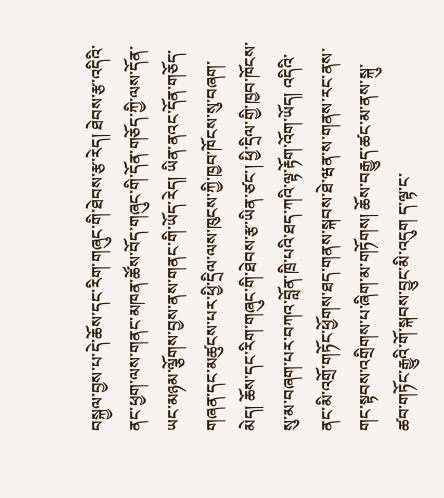བསྐྱལ་བྱས་པ་དེ་ཆོས་དང་རིག་གཞུང་གི་ཐེབས་རྩ་རེད། ཐེབས་རྩ་འདིའི་ནང་ཕྱག་ལས་གནང་མཁན་ཚོས་བོད་གཞུང་གི་དོན་གཅོད་ཀྱི་ལས་དོན་ཡང་མཉམ་ལྕོགས་བྱས་ནས་གནང་གི་ཡོད་རེད། ཡིན་ནའང་དོན་གཅོད་གཞན་དང་མཚུངས་པར་ཕྱི་དྲིལ་ལས་ཁུངས་ཀྱི་ཁྱབ་ཁོངས་སུ་བཞག་མེད། ཆོས་དང་རིག་གཞུང་གི་ཐེབས་རྩ་ཡིན་ཙང་། ཕྱི་དྲིལ་གྱི་ཁྱབ་ཁོངས་སུ་མ་བཞག་པར་བཀའ་བློན་ཁྲི་པའི་ཐད་ཀའི་ལྟ་རྟོག་འོག་ཡོད། འདིའི་ནང་མི་འགྲོ་གཏོང་ཕྱོགས་ཐད་གནས་སྐབས་ཐེ་ཝན་ས་གནས་རང་ནས་གང་སྟབས་འགྲིགས་པ་ཞིག་མ་གཏོགས། ཆོས་བརྒྱུད་ཚང་མ་ནས་སྐུ་ཚབ་གཏོང་རྒྱུའི་གོ་སྐབས་བྱུང་མི་འདུག ད་ལྟ་ང་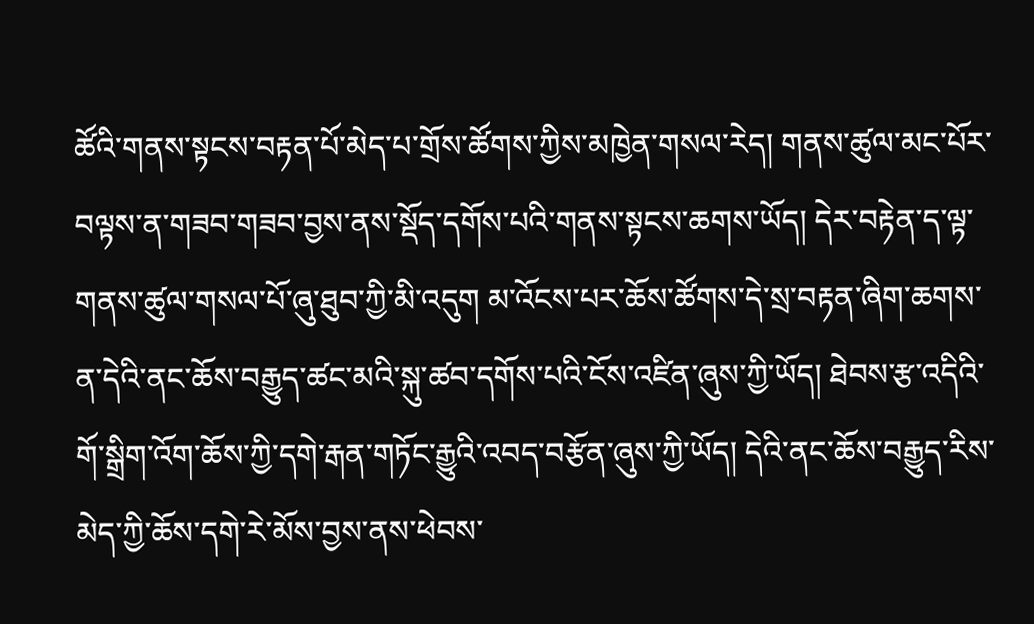ཚོའི་གནས་སྟངས་བརྟན་པོ་མེད་པ་གྲོས་ཚོགས་ཀྱིས་མཁྱེན་གསལ་རེད། གནས་ཚུལ་མང་པོར་བལྟས་ན་གཟབ་གཟབ་བྱས་ནས་སྡོད་དགོས་པའི་གནས་སྟངས་ཆགས་ཡོད། དེར་བརྟེན་ད་ལྟ་གནས་ཚུལ་གསལ་པོ་ཞུ་ཐུབ་ཀྱི་མི་འདུག མ་འོངས་པར་ཆོས་ཚོགས་དེ་སྲ་བརྟན་ཞིག་ཆགས་ན་དེའི་ནང་ཆོས་བརྒྱུད་ཚང་མའི་སྐུ་ཚབ་དགོས་པའི་ངོས་འཛིན་ཞུས་ཀྱི་ཡོད། ཐེབས་རྩ་འདིའི་གོ་སྒྲིག་འོག་ཆོས་ཀྱི་དགེ་རྒན་གཏོང་རྒྱུའི་འབད་བརྩོན་ཞུས་ཀྱི་ཡོད། དེའི་ནང་ཆོས་བརྒྱུད་རིས་མེད་ཀྱི་ཆོས་དགེ་རེ་མོས་བྱས་ནས་ཕེབས་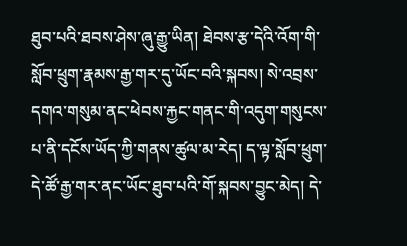ཐུབ་པའི་ཐབས་ཤེས་ཞུ་རྒྱུ་ཡིན། ཐེབས་རྩ་དེའི་འོག་གི་སློབ་ཕྲུག་རྣམས་རྒྱ་གར་དུ་ཡོང་བའི་སྐབས། སེ་འབྲས་དགའ་གསུམ་ནང་ཕེབས་རྐྱང་གནང་གི་འདུག་གསུངས་པ་ནི་དངོས་ཡོད་ཀྱི་གནས་ཚུལ་མ་རེད། ད་ལྟ་སློབ་ཕྲུག་དེ་ཚོ་རྒྱ་གར་ནང་ཡོང་ཐུབ་པའི་གོ་སྐབས་བྱུང་མེད། དེ་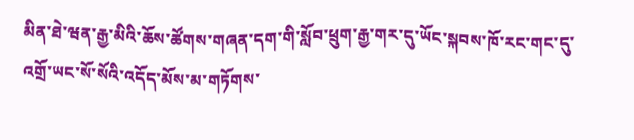མིན་ཐེ་ཝན་རྒྱ་མིའི་ཆོས་ཚོགས་གཞན་དག་གི་སློབ་ཕྲུག་རྒྱ་གར་དུ་ཡོང་སྐབས་ཁོ་རང་གང་དུ་འགྲོ་ཡང་སོ་སོའི་འདོད་མོས་མ་གཏོགས་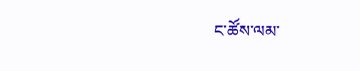ང་ཚོས་ལམ་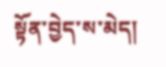སྟོན་བྱེད་ས་མེད།